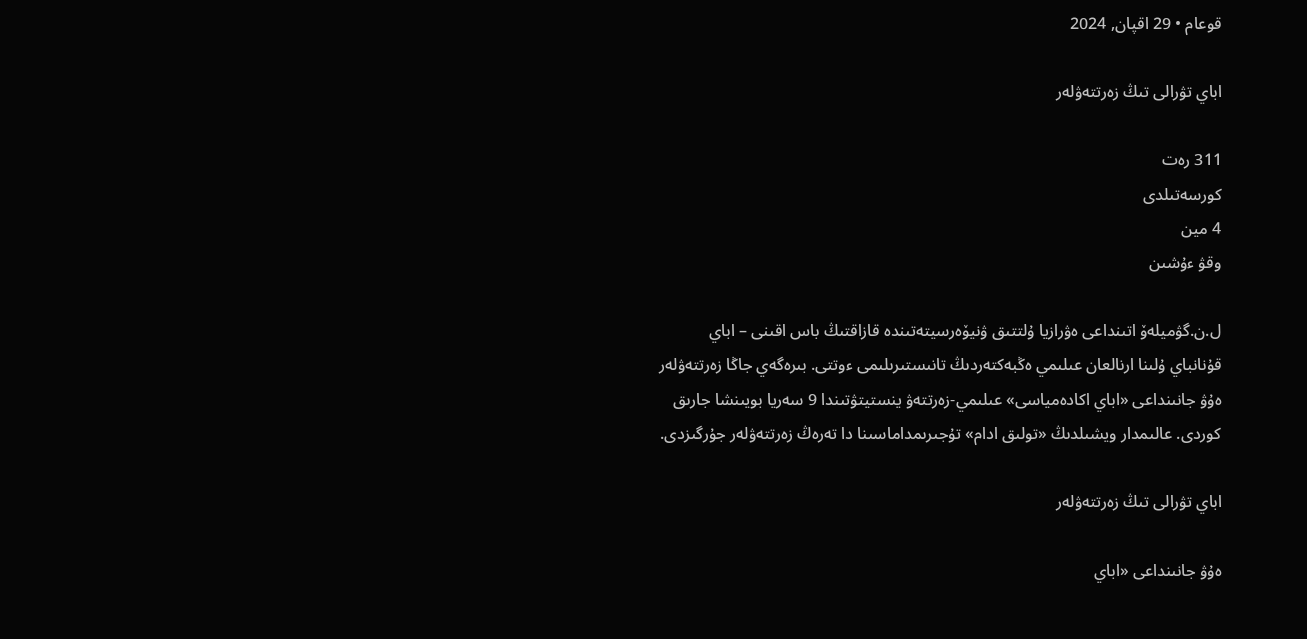قوعام • 29 اقپان, 2024

اباي تۋرالى تىڭ زەرتتەۋلەر

311 رەت
كورسەتىلدى
4 مين
وقۋ ءۇشىن

ل.ن.گۋميلەۆ اتىنداعى ەۋرازيا ۇلتتىق ۋنيۆەرسيتەتىندە قازاقتىڭ باس اقىنى – اباي قۇنانباي ۇلىنا ارنالعان عىلىمي ەڭبەكتەردىڭ تانىستىرىلىمى ءوتتى. بىرەگەي جاڭا زەرتتەۋلەر ەۇۋ جانىنداعى «اباي اكادەمياسى» عىلىمي-زەرتتەۋ ينستيتۋتىندا 9 سەريا بويىنشا جارىق كوردى. عالىمدار ويشىلدىڭ «تولىق ادام» تۇجىرىمداماسىنا دا تەرەڭ زەرتتەۋلەر جۇرگىزدى.

اباي تۋرالى تىڭ زەرتتەۋلەر

ەۇۋ جانىنداعى «اباي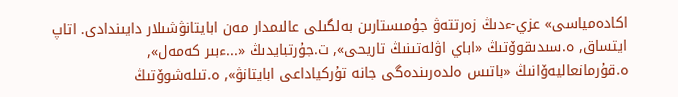اكادەمياسى» عزي-ءدىڭ زەرتتەۋ جۇمىستارىن بەلگىلى عالىمدار مەن ابايتانۋشىلار دايىندادى. اتاپ ايتساق, ە.سىدىقوۆتىڭ «اباي اۋلەتىنىڭ تاريحى», ت.جۇرتبايدىڭ «...ءبىر كەمەل», ە.قۇرمانعاليەۆانىڭ «باتىس ەلدەرىندەگى جانە تۇركياداعى ابايتانۋ», ە.تىلەشوۆتىڭ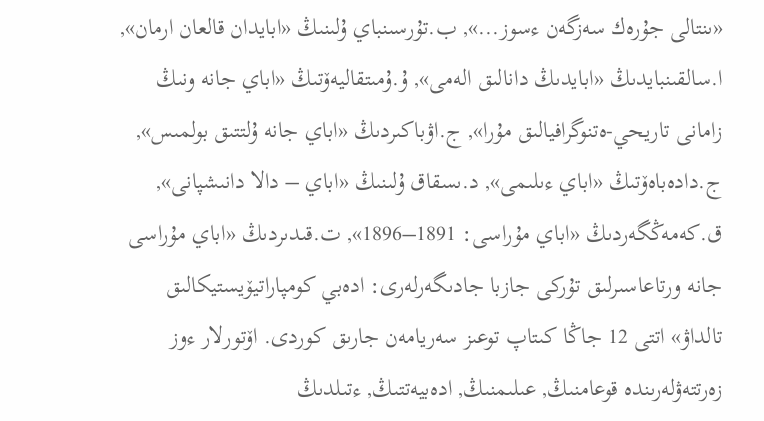«ىنتالى جۇرەك سەزگەن ءسوز...», ب.تۇرسىنباي ۇلىنىڭ «ابايدان قالعان ارمان», ا.سالقىنبايدىڭ «ابايدىڭ دانالىق الەمى», ۇ.ۇمىتقاليەۆتىڭ «اباي جانە ونىڭ زامانى تاريحي-ەتنوگرافيالىق مۇرا», ج.اۋباكىردىڭ «اباي جانە ۇلتتىق بولمىس», ج.دادەباەۆتىڭ «اباي ءىلىمى», د.ىسقاق ۇلىنىڭ «اباي – دالا دانىشپانى», ق.كەمەڭگەردىڭ «اباي مۇراسى: 1891–1896», ت.قىدىردىڭ «اباي مۇراسى جانە ورتاعاسىرلىق تۇركى جازبا جادىگەرلەرى: ادەبي كومپاراتيۆيستيكالىق تالداۋ» اتتى 12 جاڭا كىتاپ توعىز سەريامەن جارىق كوردى. اۆتورلار ءوز زەرتتەۋلەرىندە قوعامنىڭ, عىلىمنىڭ, ادەبيەتتىڭ, ءتىلدىڭ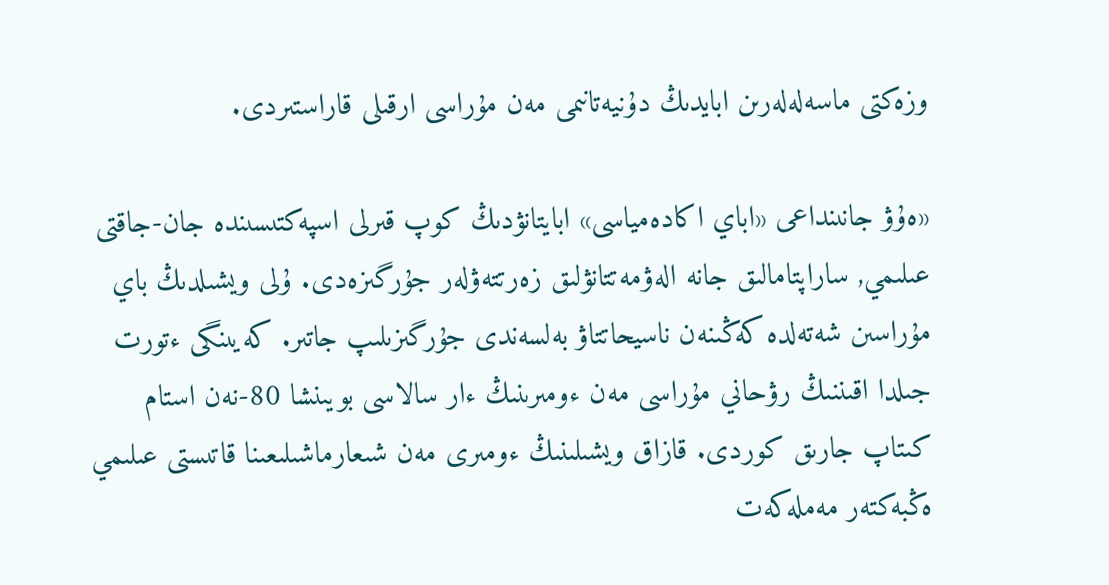وزەكتى ماسەلەلەرىن ابايدىڭ دۇنيەتانىمى مەن مۇراسى ارقىلى قاراستىردى.

«ەۇۋ جانىنداعى «اباي اكادەمياسى» ابايتانۋدىڭ كوپ قىرلى اسپەكتىسىندە جان-جاقتى عىلىمي, ساراپتامالىق جانە الەۋمەتتانۋلىق زەرتتەۋلەر جۇرگىزەدى. ۇلى ويشىلدىڭ باي مۇراسىن شەتەلدە كەڭىنەن ناسيحاتتاۋ بەلسەندى جۇرگىزىلىپ جاتىر. كەيىنگى ءتورت جىلدا اقىننىڭ رۋحاني مۇراسى مەن ءومىرىنىڭ ءار سالاسى بويىنشا 80-نەن استام كىتاپ جارىق كوردى. قازاق ويشىلىنىڭ ءومىرى مەن شىعارماشىلىعىنا قاتىستى عىلىمي ەڭبەكتەر مەملەكەت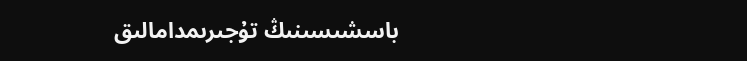باسشىسىنىڭ تۇجىرىمدامالىق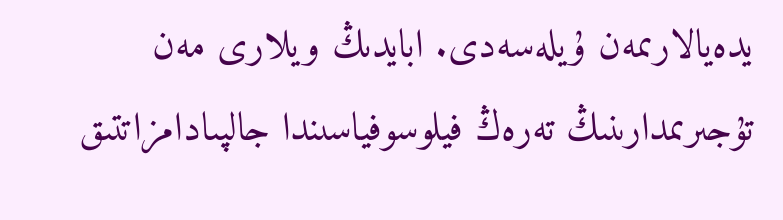يدەيالارىمەن ۇيلەسەدى. ابايدىڭ ويلارى مەن تۇجىرىمدارىنىڭ تەرەڭ فيلوسوفياسىندا جالپىادامزاتتىق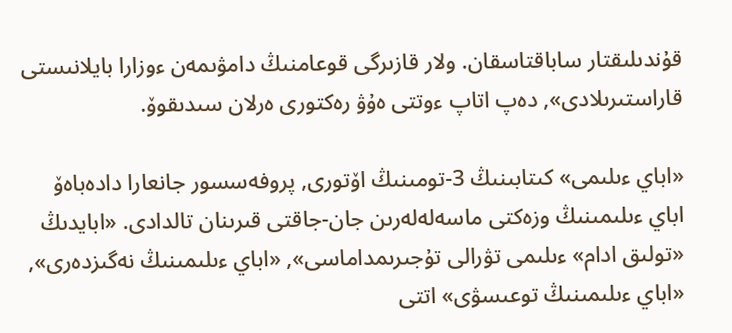قۇندىلىقتار ساباقتاسقان. ولار قازىرگى قوعامنىڭ دامۋىمەن ءوزارا بايلانىستى قاراستىرىلادى», دەپ اتاپ ءوتتى ەۇۋ رەكتورى ەرلان سىدىقوۆ.

«اباي ءىلىمى» كىتابىنىڭ 3-تومىنىڭ اۆتورى, پروفەسسور جانعارا دادەباەۆ اباي ءىلىمىنىڭ وزەكتى ماسەلەلەرىن جان-جاقتى قىرىنان تالدادى. «ابايدىڭ «تولىق ادام» ءىلىمى تۋرالى تۇجىرىمداماسى», «اباي ءىلىمىنىڭ نەگىزدەرى», «اباي ءىلىمىنىڭ توعىسۋى» اتتى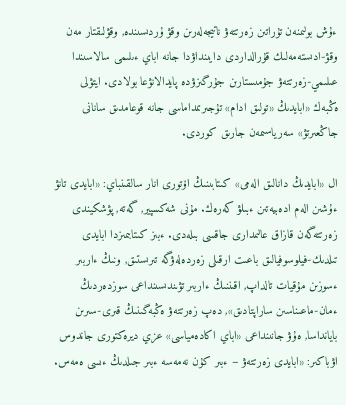ءۇش بولىمنەن تۇراتىن زەرتتەۋ ناتيجەلەرىن وقۋ ۇردىسىندە, وقۋلىقتار مەن وقۋ-ادىستەمەلىك قۇرالداردى دايىنداۋدا جانە اباي ءىلىمى سالاسىندا عىلىمي-زەرتتەۋ جۇمىستارىن جۇرگىزۋدە پايدالانۋعا بولادى. ايتۋلى ەڭبەك «ابايدىڭ «تولىق ادام» تۇجىرىمداماسى جانە قوعامدىق سانانى جاڭعىرتۋ» سەرياسىمەن جارىق كوردى.

ال «ابايدىڭ دانالىق الەمى» كىتابىنىڭ اۆتورى انار سالقىنباي: «ابايدى تانۋ ءۇشىن الەم ادەبيەتىن ءبىلۋ كەرەك. مۇنى شەكسپير, گەتە, پۋشكيندى زەرتتەگەن قازاق عالىمدارى جاقسى بىلەدى. ءبىز كىتابىمىزدا ابايدى تىلدىك-فيلوسوفيالىق باعىت ارقىلى زەردەلەۋگە تىرىستىق, ونىڭ ءاربىر ءسوزىن مۇقيات تالداپ, اقىننىڭ ءاربىر تۋىندىسىنداعى سوزدەردىڭ ءمان-ماعىناسىن ساراپتادىق», دەپ زەرتتەۋ ەڭبەگىنىڭ قىرى-سىرىن بايانداسا, ەۇۋ جانىنداعى «اباي اكادەمياسى» عزي ديرەكتورى جاندوس اۋباكىر: «ابايدى زەرتتەۋ – ءبىر كۇن نەمەسە ءبىر جىلدىڭ ءىسى ەمەس.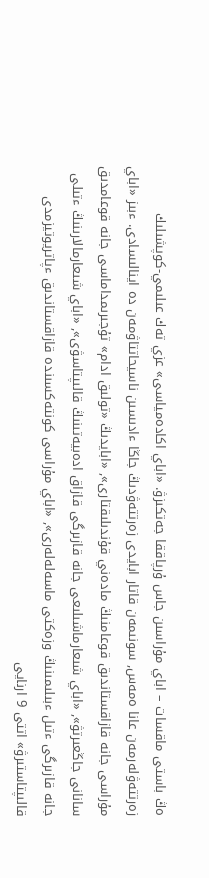ەڭ باستى ماقسات – اباي مۇراسىن جاس ۇرپاققا جەتكىزۋ. «اباي اكادەمياسى» عزي تەك عىلىمي-كوپشىلىك زەرتتەۋلەرمەن عانا ەمەس, سونىمەن قاتار ابايدى زەرتتەۋدىڭ جاڭا ءادىسىن ناسيحاتتاۋمەن دە اينالىسادى. ءبىز «اباي مۇراسى جانە قازاقستاندىق قوعامنىڭ مادەني قۇندىلىقتارى», «ابايدىڭ «تولىق ادام» تۇجىرىمداماسى جانە قوعامدىق سانانى جاڭعىرتۋ», «اباي شىعارماشىلىعى جانە قازىرگى قازاق ادەبيەتىنىڭ قالىپتاسۋى», «اباي شىعارمالارىنىڭ ءتىلى جانە قازىرگى ءتىل ءبىلىمىنىڭ وزەكتى ماسەلەلەرى», «اباي مۇراسى كونتەكسىندە قازاقستاندىق ءپاتريوتيزمدى قالىپتاستىرۋ» اتتى 9 ارنايى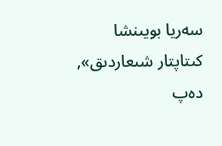سەريا بويىنشا كىتاپتار شىعاردىق», دەپ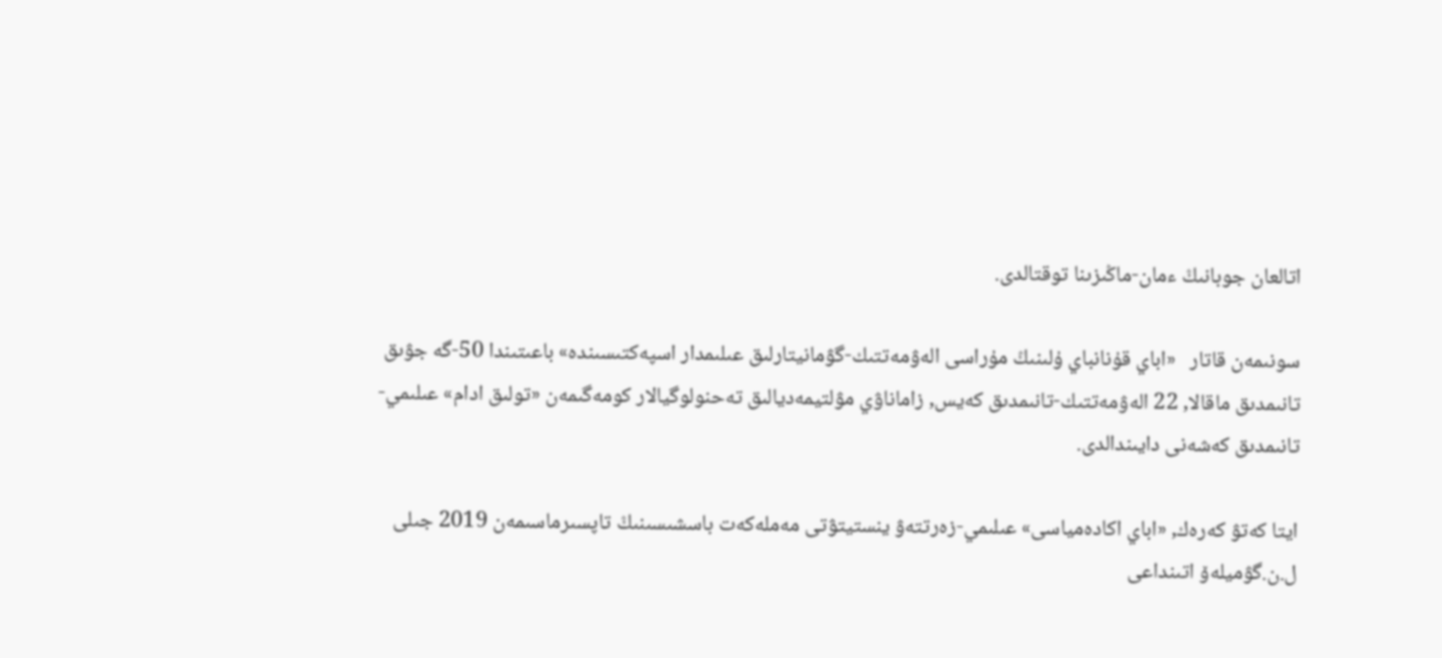اتالعان جوبانىڭ ءمان-ماڭىزىنا توقتالدى.

سونىمەن قاتار   «اباي قۇنانباي ۇلىنىڭ مۇراسى الەۋمەتتىك-گۋمانيتارلىق عىلىمدار اسپەكتىسىندە» باعىتىندا 50-گە جۋىق تانىمدىق ماقالا, 22 الەۋمەتتىك-تانىمدىق كەيس, زاماناۋي مۋلتيمەديالىق تەحنولوگيالار كومەگىمەن «تولىق ادام» عىلىمي-تانىمدىق كەشەنى دايىندالدى.

ايتا كەتۋ كەرەك, «اباي اكادەمياسى» عىلىمي-زەرتتەۋ ينستيتۋتى مەملەكەت باسشىسىنىڭ تاپسىرماسىمەن 2019 جىلى ل.ن.گۋميلەۆ اتىنداعى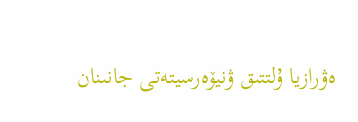ەۋرازيا ۇلتتىق ۋنيۆەرسيتەتى جانىنان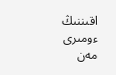اقىننىڭ ءومىرى مەن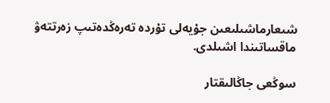شىعارماشىلىعىن جۇيەلى تۇردە تەرەڭدەتىپ زەرتتەۋ ماقساتىندا اشىلدى.

سوڭعى جاڭالىقتار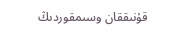قۇنىققان وسىمقوردىڭ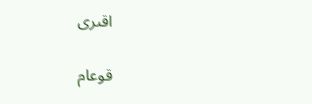اقىرى

قوعام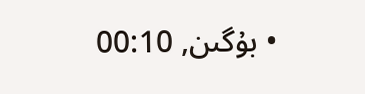• بۇگىن, 00:10